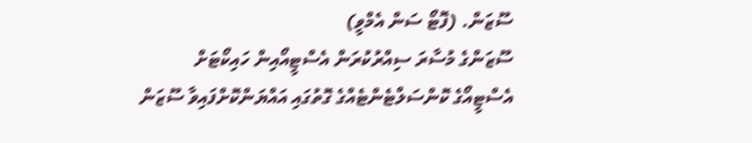ސޫޒަން. (ފޮޓޯ ސަން އެމްވީ)
ސޫޒަންގެ މުސާރަ ސިއްރުކުރަން އެސްޓީއޯއިން ހައިކޯޓަށް
އެސްޓީއޯގެ ކޮންސަލްޓެންޓެއްގެ ގޮތުގައި އައްޔަންކޮށްފައިވާ ސޫޒަން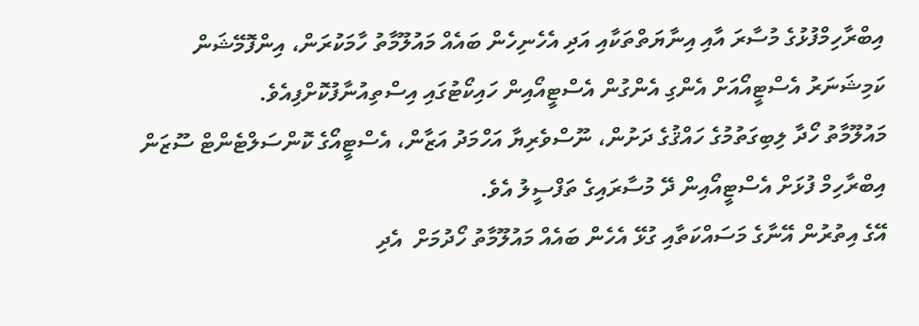އިބްރާހިމްފުޅުގެ މުސާރަ އާއި އިނާޔަތްތަކާއި އަދި އެހެނިހެން ބައެއް މައުލޫމާތު ހާމަކުރަން، އިންފޮމޭޝަން ކަމިޝަނަރު އެސްޓީއޯއަށް އެންގި އެންގުން އެސްޓީއޯއިން ހައިކޯޓުގައި އިސްތިއުނާފުކޮށްފިއެވެ.
މައުލޫމާތު ހޯދާ ލިބިގަތުމުގެ ހައްޤުގެ ދަށުން، ނޫސްވެރިޔާ އަހްމަދު އަޒާން، އެސްޓީއޯގެ ކޮންސަލްޓެންޓް ސޫޒަން އިބްރާހިމް ފުޅަށް އެސްޓީއޯއިން ދޭ މުސާރައިގެ ތަފްސީލު އެވެ.
އޭގެ އިތުރުން އޭނާގެ މަސައްކަތާއި ގުޅޭ އެހެން ބައެއް މައުލޫމާތު ހޯދުމަށް  އެދި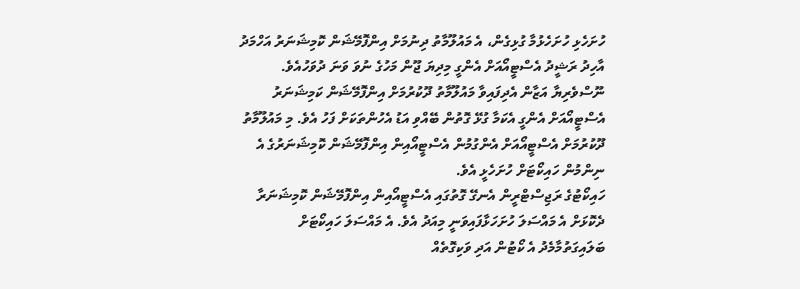ހުށަހެޅި ހުށަހެޅުމާ ގުޅިގެން، އެ މައުލޫމާތު ދިނުމަށް އިންފޮމޭޝަން ކޮމިޝަނަރު އަހްމަދު އާހިދު ރަޝީދު އެސްޓީއޯއަށް އެންގީ މިދިޔަ ޖޫން މަހުގެ ނުވަ ވަނަ ދުވަހުއެވެ.
ނޫސްވެރިޔާ އަޒާން އެދިފައިވާ މައުލޫމާތު ދޫކުރުމަށް އިންފޮމޭޝަން ކަމިޝަނަރު އެސްޓީއޯއަށް އެންގީ އެކަމާ ގުޅޭ ގޮތުން ބޭއްވި އަޑު އެހުންތަކަށް ފަހު އެވެ. މި މައުލޫމާތު ދޫކުރުމަށް އެސްޓީއޯއަށް އެންގުމުން އެސްޓީއޯއިން އިންފޮމޭޝަން ކޮމިޝަނަރުގެ އެ ނިންމުން ހައިކޯޓަށް ހުށަހެޅީ އެވެ.
ހައިކޯޓުގެ ރަޖިސްޓްރީން އެނގޭ ގޮތުގައި އެސްޓީއޯއިން އިންފޮމޭޝަން ކޮމިޝަނަރާ ދެކޮޅަށް އެ މައްސަލަ ހުށަހަޅާފައިވަނީ މިއަދު އެވެ. އެ މައްސަލަ ހައިކޯޓަށް ބަލައިގަތުމާމެދު އެ ކޯޓުން އަދި ވަކިގޮތެއް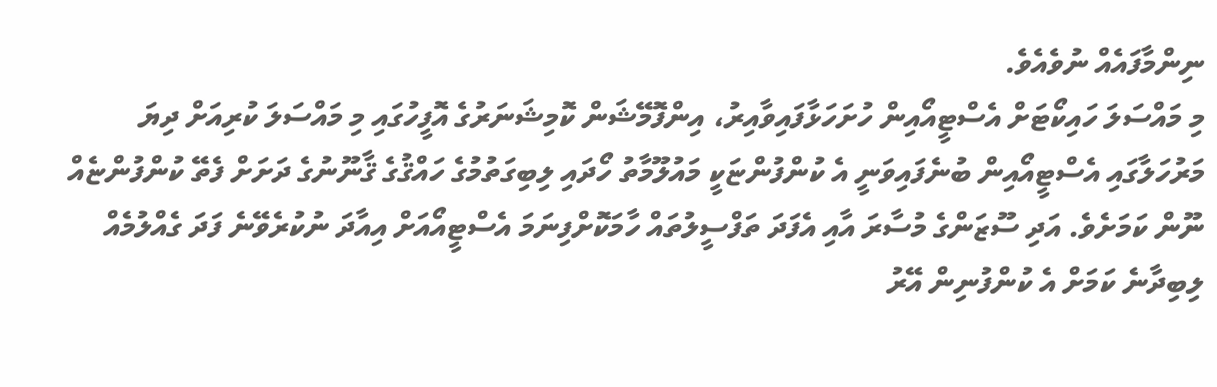ނިންމާފައެއް ނުވެއެވެ.
މި މައްސަލަ ހައިކޯޓަށް އެސްޓީއޯއިން ހުށަހަޅާފައިވާއިރު، އިންފޮމޭޝަން ކޮމިޝަނަރުގެ އޮފީހުގައި މި މައްސަލަ ކުރިއަށް ދިޔަ މަރުހަލާގައި އެސްޓީއޯއިން ބުނެފައިވަނީ އެ ކުންފުންޏަކީ މައުލޫމާތު ހޯދައި ލިބިގަތުމުގެ ހައްޤުގެ ޤާނޫނުގެ ދަށަށް ފެތޭ ކުންފުންޏެއް ނޫން ކަމަށެވެ. އަދި ސޫޒަންގެ މުސާރަ އާއި އެފަދަ ތަފްސީލުތައް ހާމަކޮށްފިނަމަ އެސްޓީއޯއަށް އިއާދަ ނުކުރެވޭނެ ފަދަ ގެއްލުމެއް ލިބިދާނެ ކަމަށް އެ ކުންފުނިން އޭރު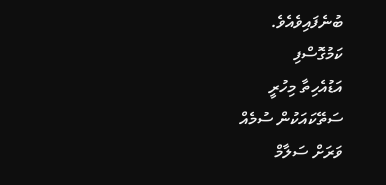ބުނެފައިވެއެވެ.
ކަމުގޮސްފި
އަޑުއެހިތާ މިހުރީ
ސަތޭކައަކުން ސުމެއް
ވަރަށް ސަލާމް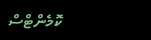ކޮމެންޓްސް